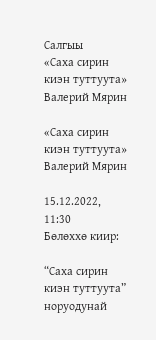Салгыы
«Саха сирин киэн туттуута» Валерий Мярин

«Саха сирин киэн туттуута» Валерий Мярин

15.12.2022, 11:30
Бөлөххө киир:

“Саха сирин киэн туттуута” норуодунай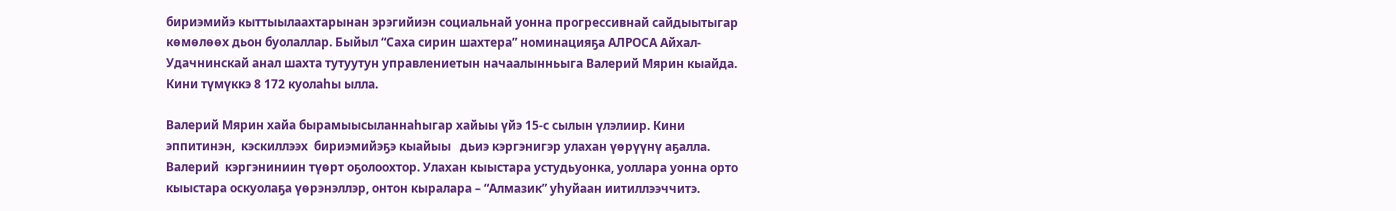бириэмийэ кыттыылаахтарынан эрэгийиэн социальнай уонна прогрессивнай сайдыытыгар көмөлөөх дьон буолаллар. Быйыл “Саха сирин шахтера” номинацияҕа АЛРОСА Айхал-Удачнинскай анал шахта тутуутун управлениетын начаалынньыга Валерий Мярин кыайда. Кини түмүккэ 8 172 куолаһы ылла.

Валерий Мярин хайа бырамыысыланнаһыгар хайыы үйэ 15-с сылын үлэлиир. Кини эппитинэн,  кэскиллээх  бириэмийэҕэ кыайыы   дьиэ кэргэнигэр улахан үөрүүнү аҕалла. Валерий  кэргэниниин түөрт оҕолоохтор. Улахан кыыстара устудьуонка, уоллара уонна орто кыыстара оскуолаҕа үөрэнэллэр, онтон кыралара – “Алмазик” уһуйаан иитиллээччитэ.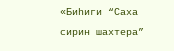«Биһиги “Саха сирин шахтера”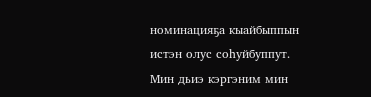номинацияҕа кыайбыппын истэн олус соһуйбуппут. Мин дьиэ кэргэним мин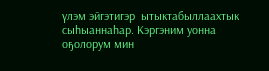үлэм эйгэтигэр  ытыктабыллаахтык сыһыаннаһар. Кэргэним уонна оҕолорум мин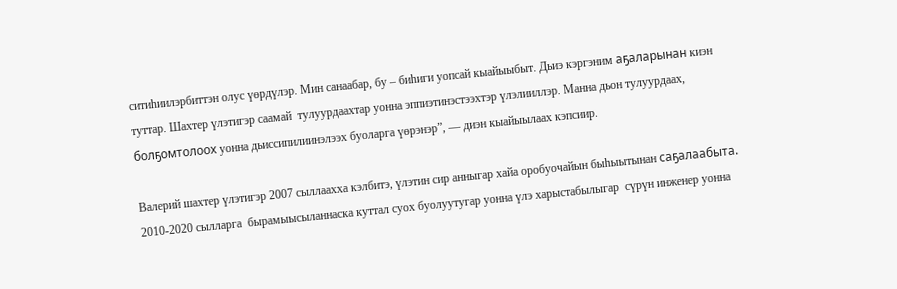ситиһиилэрбиттэн олус үөрдүлэр. Мин санаабар, бу – биһиги уопсай кыайыыбыт. Дьиэ кэргэним аҕаларынан киэн туттар. Шахтер үлэтигэр саамай  тулуурдаахтар уонна эппиэтинэстээхтэр үлэлииллэр. Манна дьон тулуурдаах, болҕомтолоох уонна дьиссипилиинэлээх буоларга үөрэнэр”, — диэн кыайыылаах кэпсиир.

Валерий шахтер үлэтигэр 2007 сыллаахха кэлбитэ, үлэтин сир анныгар хайа оробуочайын быһыытынан саҕалаабыта. 2010-2020 сылларга  бырамыысыланнаска куттал суох буолуутугар уонна үлэ харыстабылыгар  сүрүн инженер уонна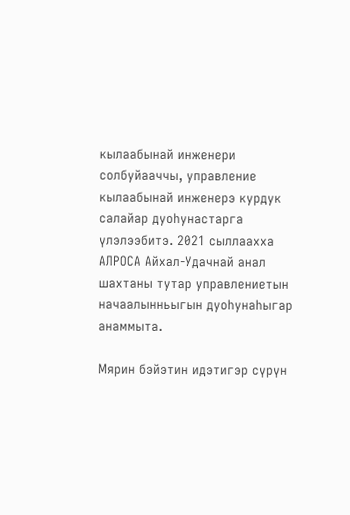кылаабынай инженери солбуйааччы, управление кылаабынай инженерэ курдук салайар дуоһунастарга үлэлээбитэ. 2021 сыллаахха АЛРОСА Айхал-Удачнай анал шахтаны тутар управлениетын  начаалынньыгын дуоһунаһыгар анаммыта.

Мярин бэйэтин идэтигэр сүрүн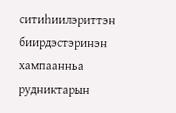ситиһиилэриттэн биирдэстэринэн хампаанньа рудниктарын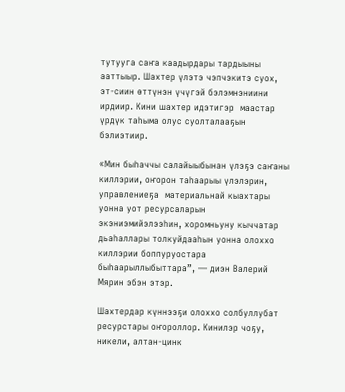тутууга саҥа каадырдары тардыыны ааттыыр. Шахтер үлэтэ чэпчэкитэ суох, эт-сиин өттүнэн үчүгэй бэлэмнэниини ирдиир. Кини шахтер идэтигэр  маастар үрдүк таһыма олус суолталааҕын бэлиэтиир.

«Мин быһаччы салайыыбынан үлэҕэ саҥаны киллэрии, оҥорон таһаарыы үлэлэрин, управлениеҕа  материальнай кыахтары  уонна уот ресурсаларын экэниэмийэлээһин, хоромньуну кыччатар дьаһаллары толкуйдааһын уонна олоххо киллэрии боппуруостара быһаарыллыбыттара”, — диэн Валерий Мярин эбэн этэр.

Шахтердар күннээҕи олоххо солбуллубат ресурстары оҥороллор. Кинилэр чоҕу, никели, алтан-цинк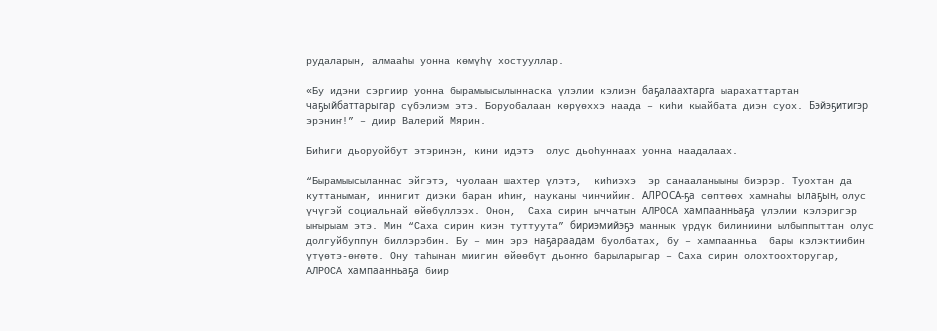рудаларын, алмааһы уонна көмүһү хостууллар.

«Бу идэни сэргиир уонна бырамыысылыннаска үлэлии кэлиэн баҕалаахтарга ыарахаттартан чаҕыйбаттарыгар сүбэлиэм этэ. Боруобалаан көрүөххэ наада – киһи кыайбата диэн суох. Бэйэҕитигэр эрэниҥ!” – диир Валерий Мярин.

Биһиги дьоруойбут этэринэн, кини идэтэ  олус дьоһуннаах уонна наадалаах.

“Бырамыысыланнас эйгэтэ, чуолаан шахтер үлэтэ,  киһиэхэ  эр санааланыыны биэрэр. Туохтан да куттанымаҥ, иннигит диэки баран иһиҥ, науканы чинчийиҥ. АЛРОСА-ҕа сөптөөх хамнаһы ылаҕын, олус үчүгэй социальнай өйөбүллээх. Онон,  Саха сирин ыччатын АЛРОСА хампаанньаҕа үлэлии кэлэригэр ыҥырыам этэ. Мин “Саха сирин киэн туттуута” бириэмийэҕэ маннык үрдүк билиниини ылбыппыттан олус долгуйбуппун биллэрэбин. Бу – мин эрэ наҕараадам буолбатах, бу – хампаанньа  бары кэлэктиибин үтүөтэ-өҥөтө. Ону таһынан миигин өйөөбүт дьоҥҥо барыларыгар – Саха сирин олохтоохторугар, АЛРОСА хампаанньаҕа биир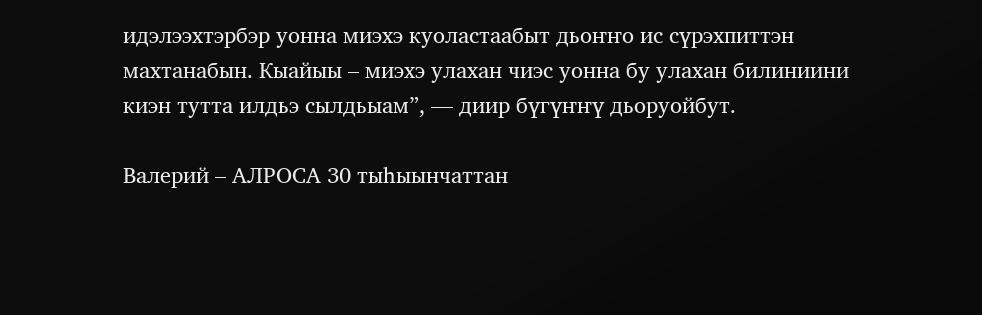идэлээхтэрбэр уонна миэхэ куоластаабыт дьоҥҥо ис сүрэхпиттэн махтанабын. Кыайыы – миэхэ улахан чиэс уонна бу улахан билиниини киэн тутта илдьэ сылдьыам”, — диир бүгүҥҥү дьоруойбут.

Валерий – АЛРОСА 30 тыһыынчаттан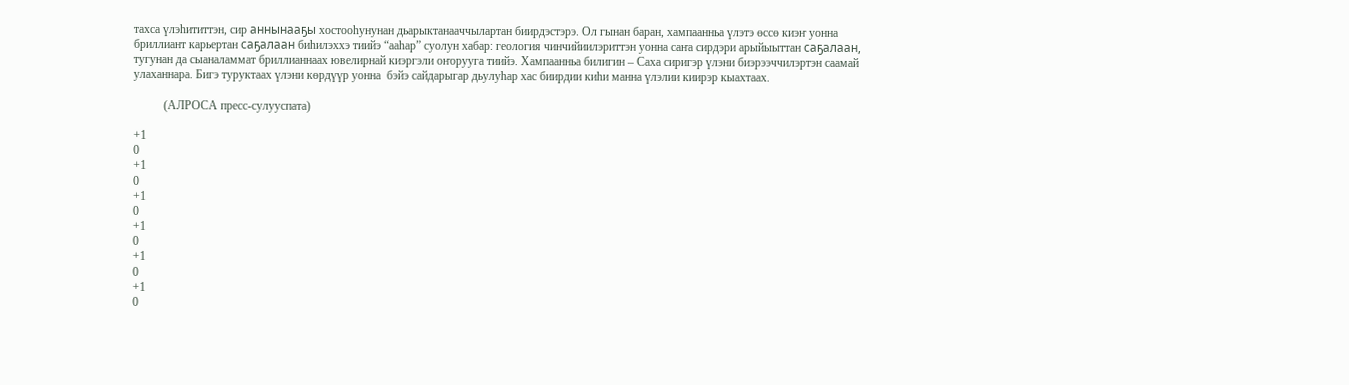тахса үлэһититтэн, сир аннынааҕы хостооһунунан дьарыктанааччылартан биирдэстэрэ. Ол гынан баран, хампаанньа үлэтэ өссө киэҥ уонна бриллиант карьертан саҕалаан биһилэххэ тиийэ “ааһар” суолун хабар: геология чинчийиилэриттэн уонна саҥа сирдэри арыйыыттан саҕалаан, тугунан да сыаналаммат бриллианнаах ювелирнай киэргэли оҥорууга тиийэ. Хампаанньа билигин – Саха сиригэр үлэни биэрээччилэртэн саамай улаханнара. Бигэ туруктаах үлэни көрдүүр уонна  бэйэ сайдарыгар дьулуһар хас биирдии киһи манна үлэлии киирэр кыахтаах.

          (АЛРОСА пресс-сулууспата)

+1
0
+1
0
+1
0
+1
0
+1
0
+1
0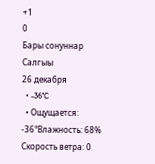+1
0
Бары сонуннар
Салгыы
26 декабря
  • -36°C
  • Ощущается: -36°Влажность: 68% Скорость ветра: 0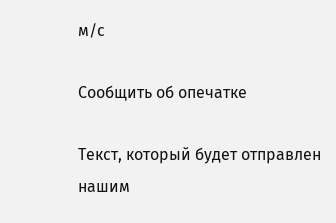м/с

Сообщить об опечатке

Текст, который будет отправлен нашим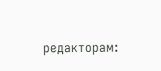редакторам: